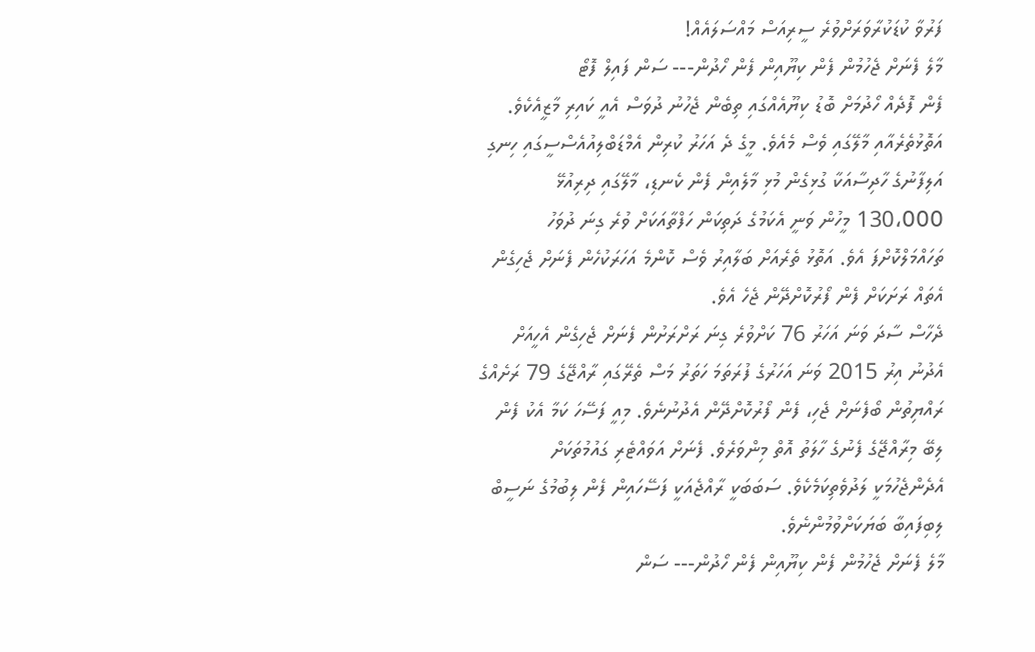ފަރުވާ ކުޑަކުރާވަރަށްވުރެ ސީރިއަސް މައްސަލައެއް!
މާލެ ފެނަށް ޖެހުމުން ފެން ކިޔޫއިން ފެން ހޯދުން--- ސަން ފައިލް ފޮޓޯ
ފެން ފޮދެއް ހޯދުމަށް ބޮޑު ކިޔޫއެއްގައި ތިބެން ޖެހުނު ދުވަސް އެއީ ކައިރި މާޒީއެކެވެ. އަތޮޅުތެރެއާއި މާލޭގައި ވެސް މެއެވެ. މީގެ ދެ އަހަރު ކުރިން އެމްޑަބްލިއުއެސްސީގައި ހިނގި އަލިފާނުގެ ހާދިސާއަކާ ގުޅިގެން މުޅި މާލެއިން ފެން ކެނޑި، މާލޭގައި ދިރިއުޅޭ 130،000 މީހުން ވަނީ އެކަމުގެ ދަތިކަން ހަފްތާއަކަށް ވުރެ ގިނަ ދުވަހު ތަހައްމަލްކޮށްފަ އެވެ. އަތޮޅު ތެރެއަށް ބަލާއިރު ވެސް ކޮންމެ އަހަރަކުހެން ފެނަށް ޖެހިގެން އެތައް ރަށަކަށް ފެން ފޯރުކޮށްދޭން ޖެހެ އެވެ.
ދެހާސް ސާދަ ވަނަ އަހަރު 76 ކަށްވުރެ ގިނަ ރަށްރަށުން ފެނަށް ޖެހިގެން އެހީއަށް އެދުނު އިރު 2015 ވަނަ އަހަރުގެ ފުރަތަމަ ހަތަރު މަސް ތެރޭގައި ރާއްޖޭގެ 79 ރަށެއްގެ ރައްޔިތުން ބޯފެނަށް ޖެހި، ފެން ފޯރުކޮށްދޭން އެދުނުނެވެ. މިއީ ފަސޭހަ ކަމާ އެކު ފެން ލިބޭ މިރާއްޖޭގެ ފެނުގެ ހާލަތު އޮތް މިންވަރެވެ. ފެނަށް އަވައްޓެރި ގައުމުތަކަށް އެދެންޖެހުމަކީ ލަދުވެތިކަމެކެވެ. ސަބަބަކީ ރާއްޖެއަކީ ފަސޭހައިން ފެން ލިބުމުގެ ނަސީބް ލިބިފައިބާ ބަޔަކަށްވުމުންނެވެ.
މާލެ ފެނަށް ޖެހުމުން ފެން ކިޔޫއިން ފެން ހޯދުން--- ސަން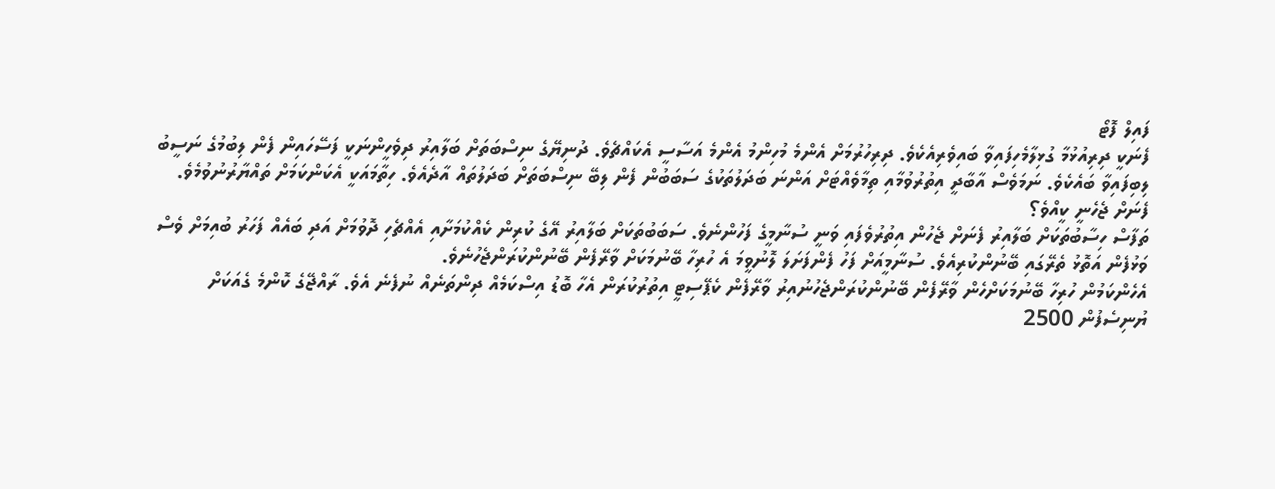ފައިލް ފޮޓޯ
ފެނަކީ ދިރިއުޅުމާ ގުޅިލާމެހިފައިވާ ބައިވެރިއެކެވެ. ދިރިހުރުމަށް އެންމެ މުހިންމު އެންމެ އަސާސީ އެކައްޗެވެ. ދުނިޔޭގެ ނިސްބަތަށް ބަލާއިރު ދިވެހީންނަކީ ފަސޭހައިން ފެން ލިބުމުގެ ނަސީބު ލިބިފައިވާ ބައެކެވެ. ނަމަވެސް އާބާދީ އިތުރުވުމާއި ތިމާވެއްޓަށް އަންނަ ބަދަލުތަކުގެ ސަބަބުން ފެން ލިބޭ ނިސްބަތަށް ބަދަލުތައް އާދެއެވެ. ހިތާމައަކީ އެކަންކަމަށް ތައްޔާރުނުވުމެވެ.
ފެނަށް ޖެހެނީ ކީއްވެ؟
ތަފާސް ހިސާބުތަކަށް ބަލާއިރު ފެނަށް ޖެހުން އިތުރުވެފައި ވަނީ ސުނާމީގެ ފަހުންނެވެ. ސަބަބުތަކަށް ބަލާއިރު އޭގެ ކުރިން ކެއްކުމަށާއި އެއްޗެހި ދޮވުމަށް އަދި ބައެއް ފަހަރު ބުއިމަށް ވެސް ވަޅުފެން އަތޮޅު ތެރޭގައި ބޭނުންކުރިއެވެ. ސުނާމީއަށް ފަހު ފެންފަށަލަ ލޮނުވީމަ އެ ހުރިހާ ބޭނުމަކަށް ވާރޭފެން ބޭނުންކުރަންޖެހުނެވެ.
އެހެންކަމުން ހުރިހާ ބޭނުމަކަށްހެން ވާރޭފެން ބޭނުންކުރަންޖެހުނުއިރު ވާރޭފެން ކެޕޭސިޓީ އިތުރުކުރަން އެހާ ބޮޑު އިސްކަމެއް ދިންތަނެއް ނުފެނެ އެވެ. ރާއްޖޭގެ ކޮންމެ ގެއަކަށް ޔުނިސެފުން 2500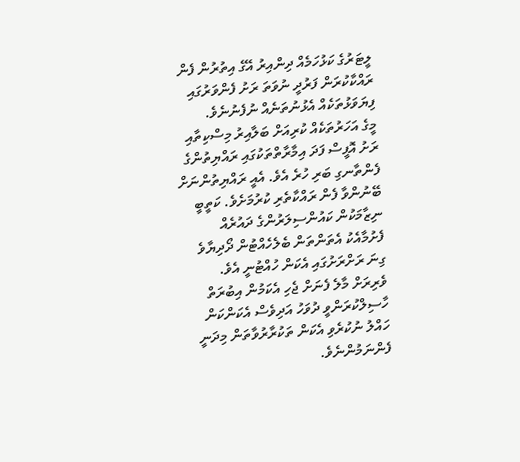ލީޓަރުގެ ކަޅުހަމެއް ދިންއިރު އޭގެ އިތުރުން ފެން ރައްކާކުރަން ފަރުދީ ނުވަތަ ރަށު ފެންވަރުގައި ފިޔަވަޅުތަކެއް އެޅުނުތަނެއް ނުފެނުނެވެ.
މީގެ އަހަރުތަކެއް ކުރިއަށް ބަލާއިރު މިސްކިތާއި ރަށު އޮފީސް ފަދަ އިމާރާތްތަކުގައި ރައްޔިތުންގެ ފެންތާނގި ބަރި ހުރެ އެވެ. އެއީ ރައްޔިތުންނަށް ބޭނުންވާ ފެން ރައްކާތެރި ކުރުމަށެވެ. ކަތީބީ ނިޒާމަކުން ކައުންސިލަރުންގެ ދައުރެއް ފެށުމާއެކު އެތަންތަން ބެލެހެއްޓުން ދޯދިޔާވެ ގިނަ ރަށްރަށުގައި އެކަން ހުއްޓުނީ އެވެ.
ވެރިރަށް މާލެ ފެނަށް ޖެހި އެކަމުން އިބުރަތް ހާސިލްކުރަންވީ ދުވަހު އަދިވެސް އެކަންކަން ހައްލު ނުކުރެވި އެކަން ތަކުރާރުވާތަން މިދަނީ ފެންނަމުންނެވެ.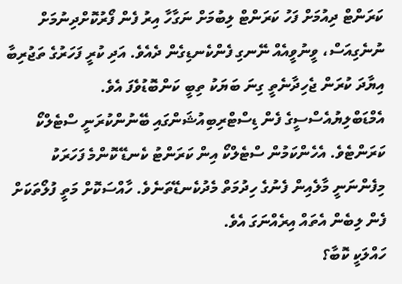ކަރަންޓް ދިއުމަށް ފަހު ކަރަންޓް ލިބުމަށް ނަގާހާ އިރު ފެން ފޯރުކޮށްދިނުމަށް ނުނެގިއަސް، ވީނުވީއެއް ނޭނގި ފެންކެނޑިގެން ދެއެވެ. އަދި ކުރީ ފަހަރުގެ ތަޖުރިބާ އިޔާދަ ކުރަން ޖެހިދާނެތީ ގިނަ ބަޔަކު ތިބީ ކަންބޮޑުވެފަ އެވެ.
އެމްޑަބްލިޔުއެސްސީގެ ފެން ޑިސްޓްރިބިއުޝަންގައި ބޭނުންކުރަނީ ސްޓެލްކޯ ކަރަންޓެވެ. އެހެންކަމުން ސްޓެލްކޯ އިން ކަރަންޓު ކެނޑޭ ކޮންމެ ފަހަރަކު މިފެންނަނީ މާލެއިން ފެނުގެ ހިދުމަތް މެދުކެނޑޭތަނެވެ. ހާއްސަކޮށް މަތީ ފުލޯތަކަށް ފެން ލިބެން އެތައް އިރެއްނަގަ އެވެ.
ހައްލަކީ ކޮބާ؟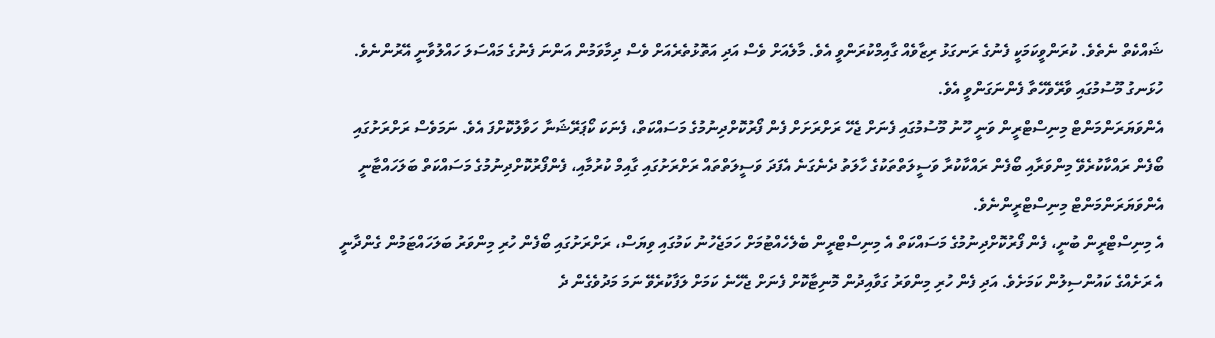ޝައްކެތް ނެތެވެ. ކުރަންވީކަމަކީ ފެނުގެ ރަނގަޅު ރިޒާވެއް ގާއިމްކުރަންވީ އެވެ. މާލެއަށް ވެސް އަދި އަތޮޅުތެރެއަށް ވެސް ދިމާވަމުން އަންނަ ފެނުގެ މައްސަލަ ހައްލުވާނީ އޭރުންނެވެ. ހުޅަނގު މޫސުމުގައި ވާރޭވެހޭތާ ފެންނަގަންވީ އެވެ.
އެންވަޔަރަންމަންޓް މިނިސްޓްރީން ވަނީ ހޫނު މޫސުމުގައި ފެނަށް ޖެހޭ ރަށްރަށަށް ފެން ފޯރުކޮށްދިނުމުގެ މަސައްކަތް، ފެނަކަ ކޯޕަރޭޝަނާ ހަވާލުކޮށްފަ އެވެ. ނަމަވެސް ރަށްރަށުގައި ބޯފެން ރައްކާކުރެވޭ މިންވަރާއި ބޯފެން ރައްކާކުރާ ވަސީލަތްތަކުގެ ހާލަތު ދެނެގަނެ އެފަދަ ވަސީލަތްތައް ރަށްރަށުގައި ގާއިމް ކުރުމާއި، ފެންފޯރުކޮށްދިނުމުގެ މަސައްކަތް ބަލަހައްޓާނީ އެންވަޔަރަންމަންޓް މިނިސްޓްރީންނެވެ.
އެ މިނިސްޓްރީން ބުނީ، ފެން ފޯރުކޮށްދިނުމުގެ މަސައްކަތް އެ މިނިސްޓްރީން ބެލެހެއްޓުމަށް ހަމަޖެހުނު ކަމުގައި ވިޔަސް، ރަށްރަށުގައި ބޯފެން ހުރި މިންވަރު ބަލަހައްޓަމުން ގެންދާނީ އެ ރަށެއްގެ ކައުންސިލުން ކަމަށެވެ. އަދި ފެން ހުރި މިންވަރު ގަވާއިދުން މޮނިޓާކޮށް ފެނަށް ޖެހޭނެ ކަމަށް ލަފާކުރެވޭ ނަމަ މަދުވެގެން ދެ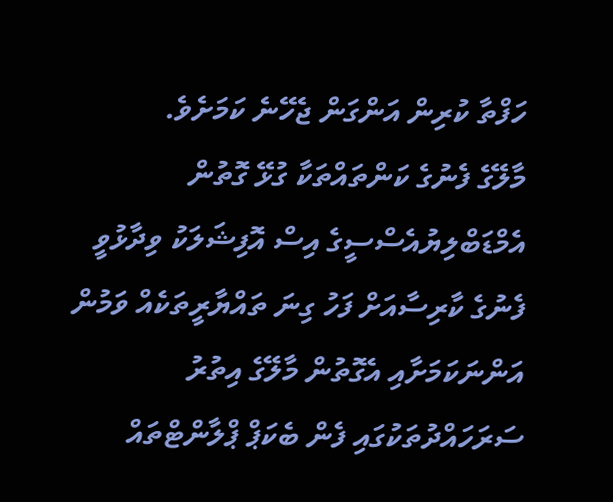ހަފްތާ ކުރިން އަންގަން ޖެހޭނެ ކަމަށެވެ.
މާލޭގެ ފެނުގެ ކަންތައްތަކާ ގުޅޭ ގޮތުން އެމްޑަބްލިޔުއެސްސީގެ އިސް އޮފިޝަލަކު ވިދާޅުވީ ފެނުގެ ކާރިސާއަށް ފަހު ގިނަ ތައްޔާރީތަކެއް ވަމުން އަންނަކަމަށާއި އެގޮތުން މާލޭގެ އިތުރު ސަރަހައްދުތަކުގައި ފެން ބެކަޕް ޕްލާންޓްތައް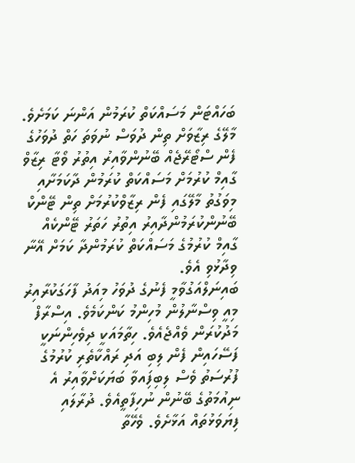ބަހައްޓަން މަސައްކަތް ކުރަމުން އަންނަ ކަމަށެވެ.
މާލޭގެ ރިޒާވަށް ތިން ދުވަސް ނުވަތަ ހަތް ދުވަހުގެ ފެން ސްޓޯރޭޖެއް ބޭނުންވާއިރު އިތުރު ވޯޓާ ރިޒާވް ގާއިމް ކުރުމަށް މަސައްކަތް ކުރަމުން ދާކަމަށާއި މިވަގުތު މާލޭގައި ފެން ރިޒާވްކުރުމަށް ތިން ޓޭންކް ބޭނުންކުރަމުންދާއިރު އިތުރު ހަތަރު ޓޭންކެއް ގާއިމް ކުރުމުގެ މަސައްކަތް ކުރަމުންދާ ކަމަށް އޭނާ ވިދާޅުވި އެވެ.
ބައިނަލްއަގުވާމީ ފެނުގެ ދުވަހު މިއަދު ފާހަގަކުރާއިރު މިއީ ވިސްނާލުން މުހިންމު ކަންކަމެވެ. އިސްރާފް މަދުކުރަން ވެއްޖެއެވެ. ހިތާމައަކީ ދިވެހިންނަކީ ފަސޭހައިން ފެން ލިބި އަދި ރައްކާތެރި ކުރުމުގެ ފުރުސަތު ވެސް ލިބިފަިއވާ ބަޔަކަށްވާއިރު އެ ނިއުމަތުގެ ބޭނުން ނުހިފާތީއެވެ. ދުރާލައި ފިޔަވަޅުތައް އަޅާށެވެ. ވެހޭތާ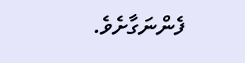ފެންނަގާށެވެ.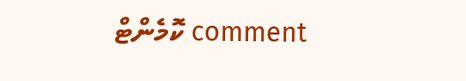comment ކޮމެންޓް